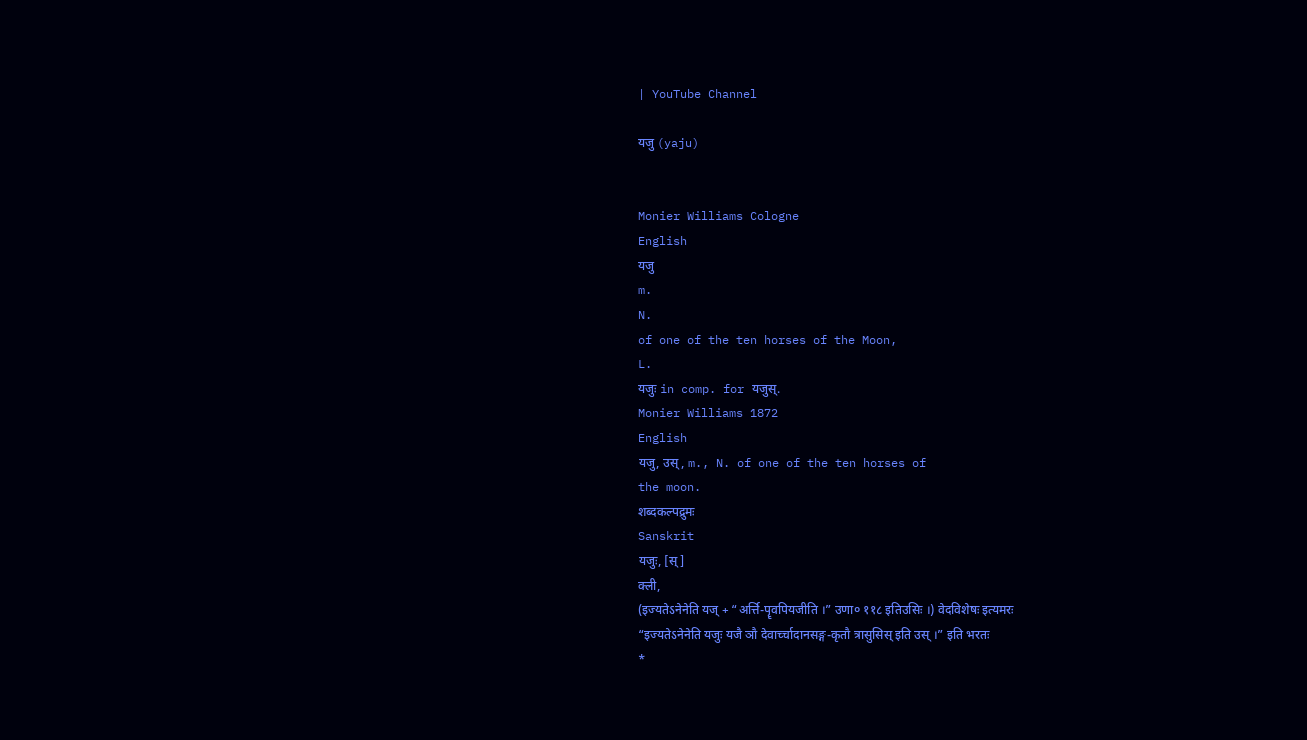| YouTube Channel

यजु (yaju)


Monier Williams Cologne
English
यजु
m.
N.
of one of the ten horses of the Moon,
L.
यजुः in comp. for यजुस्.
Monier Williams 1872
English
यजु, उस्, m., N. of one of the ten horses of
the moon.
शब्दकल्पद्रुमः
Sanskrit
यजुः, [स्]
क्ली,
(इज्यतेऽनेनेति यज् + “अर्त्ति-पॄवपियजीति ।” उणा० ११८ इतिउसिः ।) वेदविशेषः इत्यमरः
“इज्यतेऽनेनेति यजुः यजै ञौ देवार्च्चादानसङ्ग-कृतौ त्रासुसिस् इति उस् ।” इति भरतः
*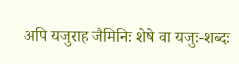अपि यजुराह जैमिनिः शेषे वा यजुः-शब्दः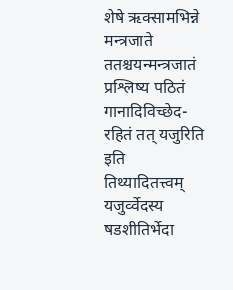शेषे ऋक्सामभिन्ने मन्त्रजाते ततश्चयन्मन्त्रजातं प्रश्लिष्य पठितं गानादिविच्छेद-रहितं तत् यजुरिति इति तिथ्यादितत्त्वम्
यजुर्व्वेदस्य षडशीतिर्भेदा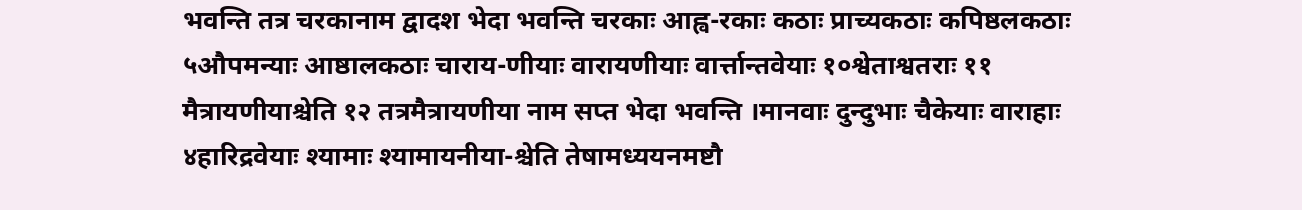भवन्ति तत्र चरकानाम द्वादश भेदा भवन्ति चरकाः आह्व-रकाः कठाः प्राच्यकठाः कपिष्ठलकठाः ५औपमन्याः आष्ठालकठाः चाराय-णीयाः वारायणीयाः वार्त्तान्तवेयाः १०श्वेताश्वतराः ११ मैत्रायणीयाश्चेति १२ तत्रमैत्रायणीया नाम सप्त भेदा भवन्ति ।मानवाः दुन्दुभाः चैकेयाः वाराहाः ४हारिद्रवेयाः श्यामाः श्यामायनीया-श्चेति तेषामध्ययनमष्टौ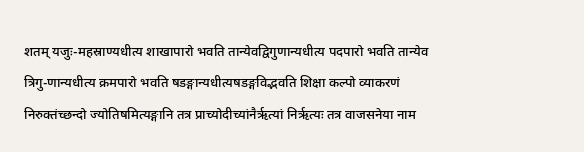शतम् यजुः-महस्राण्यधीत्य शाखापारो भवति तान्येवद्विगुणान्यधीत्य पदपारो भवति तान्येव त्रिगु-णान्यधीत्य क्रमपारो भवति षडङ्गान्यधीत्यषडङ्गविद्भवति शिक्षा कल्पो व्याकरणं निरुक्तंच्छन्दो ज्योतिषमित्यङ्गानि तत्र प्राच्योदीच्यांनैरृत्यां निरृत्यः तत्र वाजसनेया नाम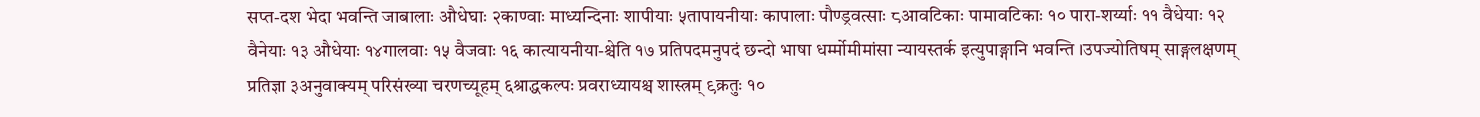सप्त-दश भेदा भवन्ति जाबालाः औधेघाः २काण्वाः माध्यन्दिनाः शापीयाः ५तापायनीयाः कापालाः पौण्ड्रवत्साः ८आवटिकाः पामावटिकाः १० पारा-शर्य्याः ११ वैधेयाः १२ वैनेयाः १३ औधेयाः १४गालवाः १५ वैजवाः १६ कात्यायनीया-श्चेति १७ प्रतिपदमनुपदं छन्दो भाषा धर्म्मोमीमांसा न्यायस्तर्क इत्युपाङ्गानि भवन्ति ।उपज्योतिषम् साङ्गलक्षणम् प्रतिज्ञा ३अनुवाक्यम् परिसंख्या चरणच्यूहम् ६श्राद्धकल्पः प्रवराध्यायश्च शास्त्रम् ९क्रतुः १०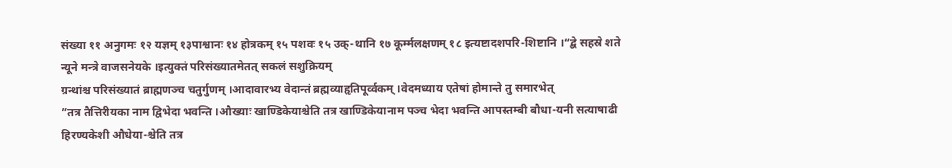संख्या ११ अनुगमः १२ यज्ञम् १३पाश्वानः १४ होत्रकम् १५ पशवः १५ उक्-थानि १७ कूर्म्मलक्षणम् १८ इत्यष्टादशपरि-शिष्टानि ।“द्बे सहस्रे शते न्यूने मन्त्रे वाजसनेयके ।इत्युक्तं परिसंख्यातमेतत् सकलं सशुक्रियम्
ग्रन्थांश्च परिसंख्यातं ब्राह्मणञ्च चतुर्गुणम् ।आदावारभ्य वेदान्तं ब्रह्मव्याहृतिपूर्व्वकम् ।वेदमध्याय एतेषां होमान्ते तु समारभेत्
”तत्र तैत्तिरीयका नाम द्विभेदा भवन्ति ।औख्याः खाण्डिकेयाश्चेति तत्र खाण्डिकेयानाम पञ्च भेदा भवन्ति आपस्तम्बी बौधा-यनी सत्याषाढी हिरण्यकेशी औधेया-श्चेति तत्र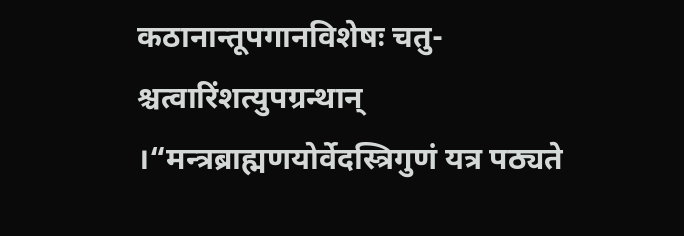कठानान्तूपगानविशेषः चतु-श्चत्वारिंशत्युपग्रन्थान् ।“मन्त्रब्राह्मणयोर्वेदस्त्रिगुणं यत्र पठ्यते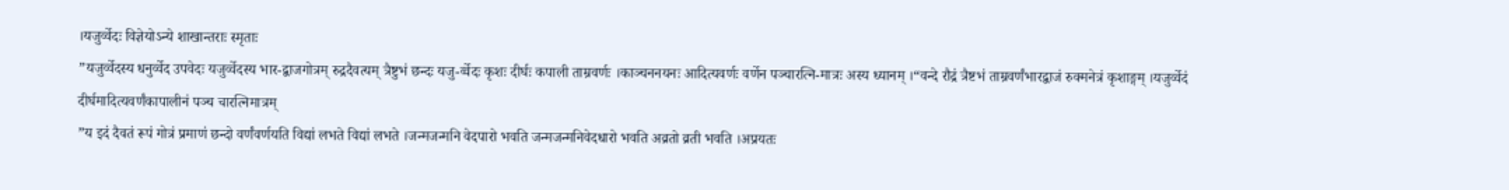।यजुर्व्वेदः विज्ञेयोऽन्ये शाखान्तराः स्मृताः
”यजुर्व्वेदस्य धनुर्व्वेद उपवेदः यजुर्व्वेदस्य भार-द्वाजगोत्रम् रुद्रदैवत्यम् त्रैष्टुभं छन्दः यजु-र्व्वेदः कृशः दीर्घः कपाली ताम्रवर्णः ।काञ्चननयनः आदित्यवर्णः वर्णेन पञ्चारत्नि-मात्रः अस्य ध्यानम् ।“वन्दे रौद्रं त्रैष्टभं ताम्रवर्णंभारद्वाजं रुक्मनेत्रं कृशाङ्गम् ।यजुर्व्वेदं दीर्घमादित्यवर्णंकापालीनं पञ्च चारत्निमात्रम्
”य इदं दैवतं रूपं गोत्रं प्रमाणं छन्दो वर्णंवर्णयति विद्यां लभते विद्यां लभते ।जन्मजन्मनि वेदपारो भवति जन्मजन्मनिवेदधारो भवति अव्रतो व्रती भवति ।अप्रयतः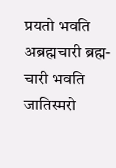प्रयतो भवति अब्रह्मचारी ब्रह्म-चारी भवति जातिस्मरो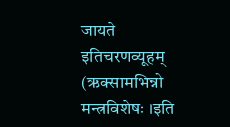जायते इतिचरणव्यूहम्
(ऋक्सामभिन्नो मन्त्रविशेषः ।इति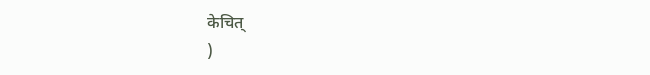केचित्
)